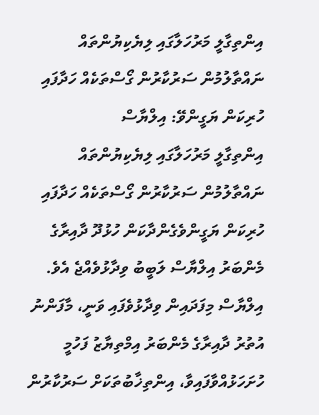އިންތިގާލީ މަރުހަލާގައި ލިޔެކިޔުންތައް ނައްތާލުމުން ސަރުކާރުން ގޯސްތަކެއް ހަދާފައި ހުރިކަން ޔަގީންވޭ: އިލްޔާސް
އިންތިގާލީ މަރުހަލާގައި ލިޔެކިޔުންތައް ނައްތާލުމުން ސަރުކާރުން ގޯސްތަކެއް ހަދާފައި ހުރިކަން ޔަގީންވެގެންދާކަން ހުޅުދޫ ދާއިރާގެ މެންބަރު އިލްޔާސް ލަބީބު ވިދާޅުވެއްޖެ އެވެ.
އިލްޔާސް މިފަދައިން ވިދާޅުވެފައި ވަނީ، މާފަންނު އުތުރު ދާއިރާގެ މެންބަރު އިމްތިޔާޒު ފަހުމީ ހުށަހަޅުއްވާފައިވާ، އިންތިޚާބުތަކަށް ސަރުކާރުން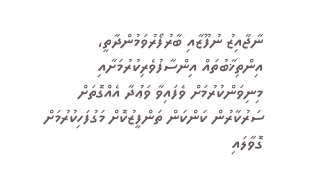ނާޖާއިޒު ނުފޫޒާއި ބާރުފޯރުވަމުންދާތީ، އިންތިޚާބުތައް އިންސާފުވެރިކުރުމަށާއި މިނިވަންކުރުމަށް ވެފައިވާ ވަޢުދާ އެއްގޮތަށް ސަރުކާރުން ކަންކަން ތަންފީޒުކޮށް މަގުފަހިކުރުމަށް ގޮވާލައި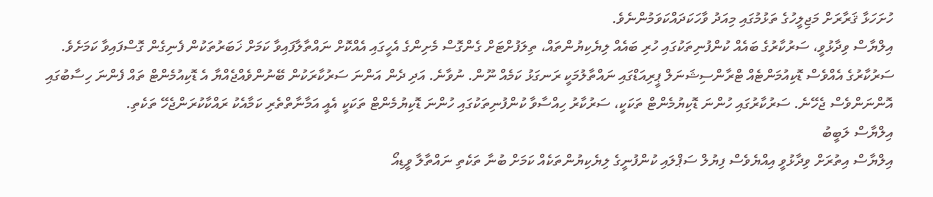ހުށަހަޅާ ޤަރާރަށް މަޖިލީހުގެ ތަޅުމުގައި މިއަދު ވާހަކަދައްކަވަމުންނެވެ.
އިލްޔާސް ވިދާޅުވީ، ސަރުކާރުގެ ބައެއް ކުންފުނިތަކުގައި ހުރި ބައެއް ލިޔެކިޔުންތައް، ތިލަފުށްޓަށް ގެންގޮސް މެށިންގެ އެހީގައި އެއްކޮށް ނައްތާލާފައިވާ ކަމަށް ޚަބަރުތަކުން ފެނިގެން ގޮސްފައިވާ ކަމަށެވެ.
ސަރުކާރުގެ އެއްވެސް ޑޮކިއުމަންޓެއް ޓްރާންސިޝަނަލް ޕީރިއަޑްގައި ނައްތާލުމަކީ ރަނގަޅު ކަމެއް ނޫން. ނުވާނެ. އަދި ދެން އަންނަ ސަރުކާރަކުން ބޭނުންވެއްޖެއްޔާ އެ ޑޮކިއުމެންޓް ތައް ފެންނަ ހިސާބުގައި އޮންނަންވެސް ޖެހޭނެ. ސަރުކާރުގައި ހުންނަ ޑޮކިޔުމެންޓް ތަކަކީ، ސަރުކާރު ހިއްސާވާ ކުންފުނިތަކުގައި ހުންނަ ޑޮކިޔުމެންޓް ތަކަކީ އެއީ އަމާނާތްތެރި ކަމާއެކު ރައްކާކުރަންޖެހޭ ތަކެތި.
އިލްޔާސް ލަބީބު
އިލްޔާސް އިތުރަށް ވިދާޅުވީ އިއްޔެވެސް ފިޔުލް ސަޕްލައި ކުންފުނީގެ ލިޔެކިޔުންތަކެއް ކަމަށް ބުނާ ތަކެތި ނައްތާލާ ވީޑިއޯ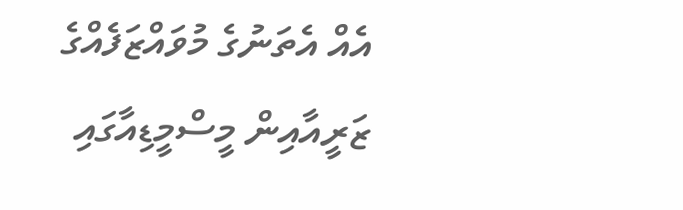އެއް އެތަނުގެ މުވައްޒަފެއްގެ ޒަރީއާއިން މީސްމީޑިއާގައި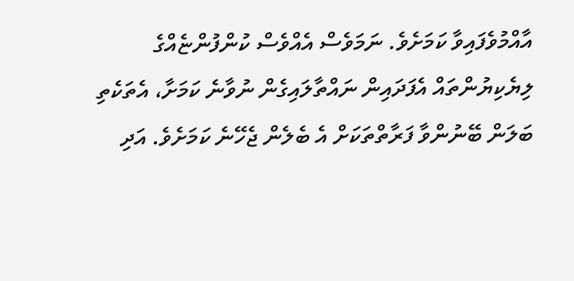އާއްމުވެފައިވާ ކަމަށެވެ. ނަމަވެސް އެއްވެސް ކުންފުންޏެއްގެ ލިޔެކިޔުންތައް އެފަދައިން ނައްތާލައިގެން ނުވާނެ ކަމަށާ، އެތަކެތި ބަލަން ބޭނުންވާ ފަރާތްތަކަށް އެ ބެލެން ޖެހޭނެ ކަމަށެވެ. އަދި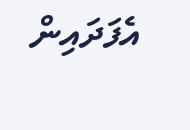އެފަދައިން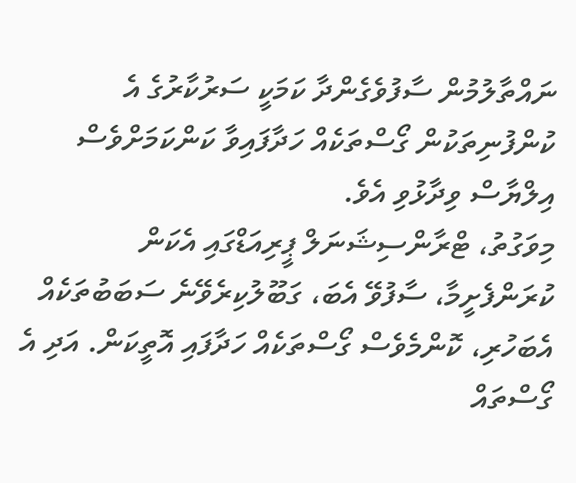ނައްތާލުމުން ސާފުވެގެންދާ ކަމަކީ ސަރުކާރުގެ އެ ކުންފުނިތަކުން ގޯސްތަކެއް ހަދާފައިވާ ކަންކަމަށްވެސް އިލްޔާސް ވިދާޅުވި އެވެ.
މިވަގުތު، ޓްރާންސިޝަނަލް ޕީރިއަޑްގައި އެކަން ކުރަންފެށީމާ، ސާފުވޭ އެބަ، ގަބޫލުކިރެވޭނެ ސަބަބުތަކެއް އެބަހުރި، ކޮންމެވެސް ގޯސްތަކެއް ހަދާފައި އޮތީކަން. އަދި އެ ގޯސްތައް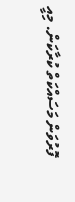ފޮރުވަން މަސައްކަތް ކުރާކަން. މިއީ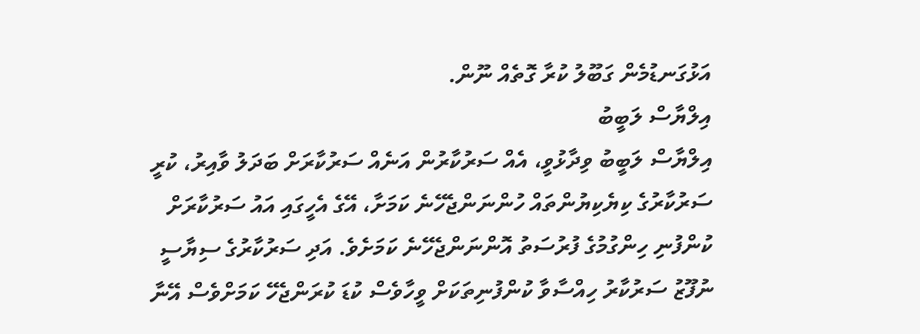އަޅުގަނޑުމެން ގަބޫލު ކުރާ ގޮތެއް ނޫން.
އިލްޔާސް ލަބީބު
އިލްޔާސް ލަބީބު ވިދާޅުވީ، އެއް ސަރުކާރުން އަނެއް ސަރުކާރަށް ބަދަލު ވާއިރު، ކުރީ ސަރުކާރުގެ ކިޔެކިޔުންތައް ހުންނަންޖެހޭނެ ކަމަށާ، އޭގެ އެހީގައި އައު ސަރުކާރަށް ކުންފުނި ހިންގުމުގެ ފުރުސަތު އޮންނަންޖެހޭނެ ކަމަށެވެ. އަދި ސަރުކާރުގެ ސިޔާސީ ނުފޫޒު ސަރުކާރު ހިއްސާވާ ކުންފުނިތަކަށް ވީހާވެސް ކުޑަ ކުރަންޖެހޭ ކަމަށްވެސް އޭނާ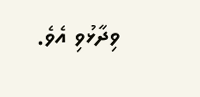ވިދާޅުވި އެވެ.